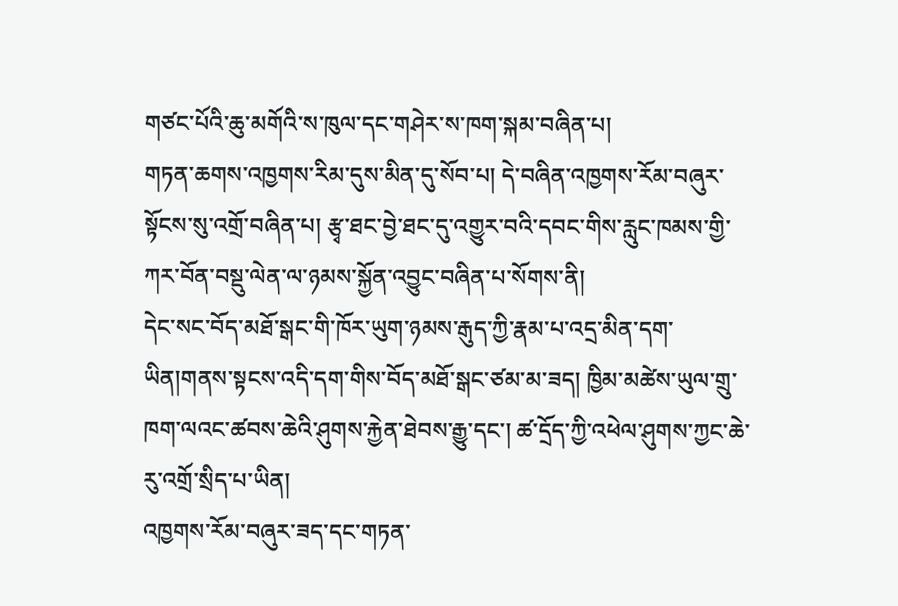གཙང་པོའི་ཆུ་མགོའི་ས་ཁུལ་དང་གཤེར་ས་ཁག་སྐམ་བཞིན་པ།
གཏན་ཆགས་འཁྱགས་རིམ་དུས་མིན་དུ་སོབ་པ། དེ་བཞིན་འཁྱགས་རོམ་བཞུར་སྟོངས་སུ་འགྲོ་བཞིན་པ། རྩྭ་ཐང་བྱེ་ཐང་དུ་འགྱུར་བའི་དབང་གིས་རླུང་ཁམས་གྱི་ཀར་བོན་བསྡུ་ལེན་ལ་ཉམས་སྐྱོན་འབྱུང་བཞིན་པ་སོགས་ནི།
དེང་སང་བོད་མཐོ་སྒང་གི་ཁོར་ཡུག་ཉམས་རྒུད་ཀྱི་རྣམ་པ་འདྲ་མིན་དག་ཡིན།གནས་སྟངས་འདི་དག་གིས་བོད་མཐོ་སྒང་ཙམ་མ་ཟད། ཁྱིམ་མཚེས་ཡུལ་གྲུ་ཁག་ལའང་ཚབས་ཆེའི་ཤུགས་རྐྱེན་ཐེབས་རྒྱུ་དང་། ཚ་དྲོད་ཀྱི་འཕེལ་ཤུགས་ཀྱང་ཆེ་རུ་འགྲོ་སྲིད་པ་ཡིན།
འཁྱགས་རོམ་བཞུར་ཟད་དང་གཏན་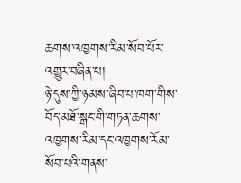ཆགས་འཁྱགས་རིམ་སོབ་པོར་འགྱུར་བཞིན་པ།
ཉེ་དུས་ཀྱི་ཉམས་ཞིབ་པ་ཁག་གིས་བོད་མཐོ་སྒང་གི་གཏན་ཆགས་འཁྱགས་རིམ་དང་འཁྱགས་རོམ་སོབ་པའི་གནས་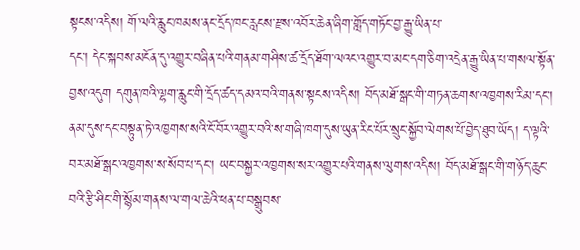སྟངས་འདིས། གོ་ལའི་རླུང་ཁམས་ནང་དྲོད་ཁང་རླངས་རྫས་འབོར་ཆེན་ཞིག་གློད་གཏོང་བྱ་རྒྱུ་ཡིན་པ་
དང་། དེང་སྐབས་མངོན་དུ་འགྱུར་བཞིན་པའི་གནམ་གཤིས་ཚ་དྲོད་ཐོག་ལའང་འགྱུར་བ་མང་དག་ཅིག་འདྲེན་རྒྱུ་ཡིན་པ་གསལ་སྟོན་བྱས་འདུག དགུན་ཁའི་ལྷག་རླུང་གི་དྲོད་ཚད་དམའ་བའི་གནས་སྟངས་འདིས། བོད་མཐོ་སྒང་གི་གཏན་ཆགས་འཁྱགས་རིམ་དང་། ནམ་དུས་དང་བསྟུན་ཏེ་འཁྱགས་སའི་ངོ་བོར་འགྱུར་བའི་ས་གཞི་ཁག་དུས་ཡུན་རིང་པོར་སྲུང་སྐྱོབ་ལེགས་པོ་བྱེད་ཐུབ་ཡོད། ད་ལྟའི་བར་མཐོ་སྒང་འཁྱགས་ས་སོབ་པ་དང་། ཡང་བསྐྱར་འཁྱགས་སར་འགྱུར་པའི་གནས་ལུགས་འདིས། བོད་མཐོ་སྒང་གི་གཉོད་ཆུང་བའི་རྩི་ཤིང་གི་སྙོམ་གནས་ལ་གལ་ཆེའི་ཕན་པ་བསྒྲུབས་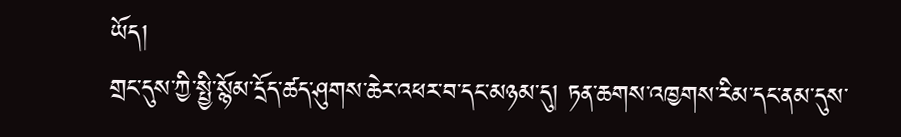ཡོད།
གྲང་དུས་ཀྱི་སྤྱི་སྙོམ་དྲོད་ཚད་ཤུགས་ཆེར་འཕར་བ་དང་མཉམ་དུ། ཏན་ཆགས་འཁྱགས་རིམ་དང་ནམ་དུས་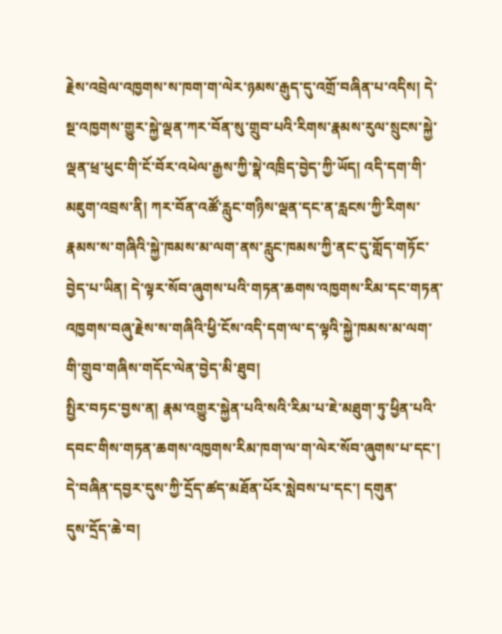རྗེས་འབྲེལ་འཁྱགས་ས་ཁག་ག་ལེར་ཉམས་རྒུད་དུ་འགྲོ་བཞིན་པ་འདིས། དེ་སྔ་འཁྱགས་གྱུར་སྐྱེ་ལྡན་ཀར་བོན་སུ་གྲུབ་པའི་རིགས་རྣམས་རུལ་སྲུངས་སྐྱེ་ལྡན་ཕྲ་ཕུང་གི་ངོ་བོར་འཕེལ་རྒྱས་ཀྱི་སྣེ་འཁྲིད་བྱེད་ཀྱི་ཡོད། འདི་དག་གི་མཇུག་འབྲས་ནི། ཀར་བོན་འཚོ་རླུང་གཉིས་ལྡན་དང་ན་རླངས་ཀྱི་རིགས་རྣམས་ས་གཞིའི་སྐྱེ་ཁམས་མ་ལག་ནས་རླུང་ཁམས་ཀྱི་ནང་དུ་གློད་གཏོང་བྱེད་པ་ཡིན། དེ་ལྟར་སོབ་ཞུགས་པའི་གཏན་ཆགས་འཁྱགས་རིམ་དང་གཏན་འཁྱགས་བཞུ་རྗེས་ས་གཞིའི་ཕྱི་ངོས་འདི་དག་ལ་ད་ལྟའི་སྐྱེ་ཁམས་མ་ལག་གི་གྲུབ་གཞིས་གདོང་ལེན་བྱེད་མི་ཐུབ།
སྤྱིར་བཏང་བྱས་ན། རྣམ་འགྱུར་སྐྱེན་པའི་སའི་རིམ་པ་ཇེ་མཐུག་ཏུ་ཕྱིན་པའི་དབང་གིས་གཏན་ཆགས་འཁྱགས་རིམ་ཁག་ལ་ག་ལེར་སོབ་ཞུགས་པ་དང་། དེ་བཞིན་དབྱར་དུས་ཀྱི་དྲོད་ཚད་མཐོན་པོར་སླེབས་པ་དང་། དགུན་
དུས་དྲོད་ཆེ་བ།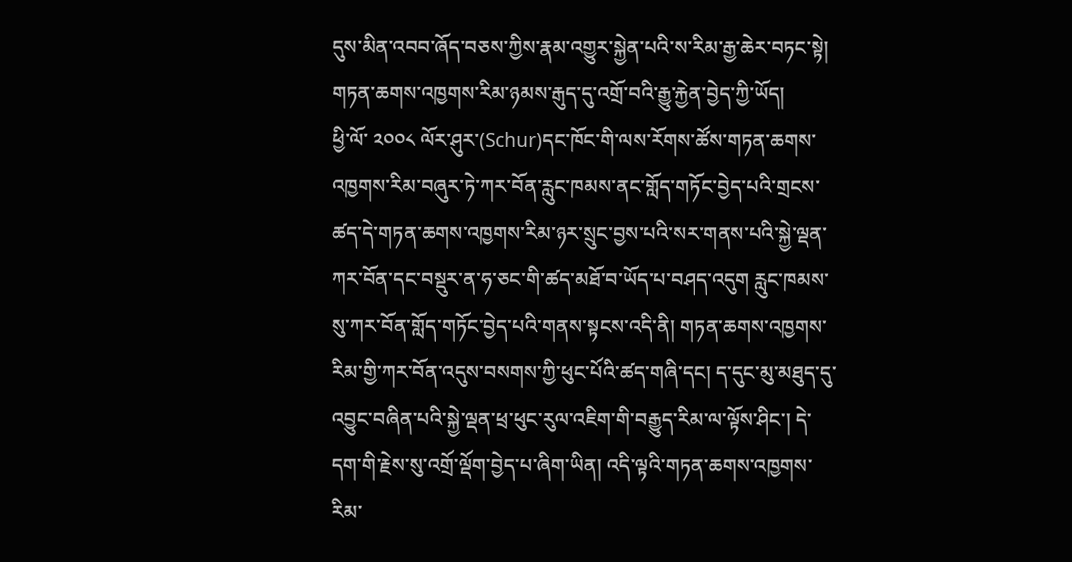དུས་མིན་འབབ་ཞོད་བཅས་ཀྱིས་རྣམ་འགྱུར་སྐྱེན་པའི་ས་རིམ་རྒྱ་ཆེར་བཏང་སྟེ། གཏན་ཆགས་འཁྱགས་རིམ་ཉམས་རྒུད་དུ་འགྲོ་བའི་རྒྱུ་རྐྱེན་བྱེད་ཀྱི་ཡོད།
ཕྱི་ལོ་ ༢༠༠༨ ལོར་ཤུར་(Schur)དང་ཁོང་གི་ལས་རོགས་ཚོས་གཏན་ཆགས་འཁྱགས་རིམ་བཞུར་ཏེ་ཀར་བོན་རླུང་ཁམས་ནང་གློད་གཏོང་བྱེད་པའི་གྲངས་ཚད་དེ་གཏན་ཆགས་འཁྱགས་རིམ་ཉར་སྲུང་བྱས་པའི་སར་གནས་པའི་སྐྱེ་ལྡན་ཀར་བོན་དང་བསྡུར་ན་ཧ་ཅང་གི་ཚད་མཐོ་བ་ཡོད་པ་བཤད་འདུག རླུང་ཁམས་སུ་ཀར་བོན་གློད་གཏོང་བྱེད་པའི་གནས་སྟངས་འདི་ནི། གཏན་ཆགས་འཁྱགས་རིམ་གྱི་ཀར་བོན་འདུས་བསགས་ཀྱི་ཕུང་པོའི་ཚད་གཞི་དང། ད་དུང་མུ་མཐུད་དུ་འབྱུང་བཞིན་པའི་སྐྱེ་ལྡན་ཕྲ་ཕུང་རུལ་འཇིག་གི་བརྒྱུད་རིམ་ལ་ལྟོས་ཤིང་། དེ་དག་གི་རྗེས་སུ་འགྲོ་ལྡོག་བྱེད་པ་ཞིག་ཡིན། འདི་ལྟའི་གཏན་ཆགས་འཁྱགས་རིམ་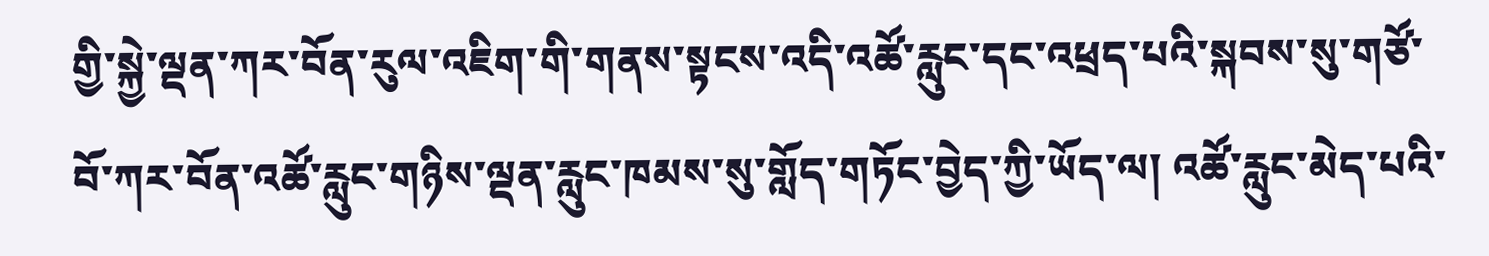གྱི་སྐྱེ་ལྡན་ཀར་བོན་རུལ་འཇིག་གི་གནས་སྟངས་འདི་འཚོ་རླུང་དང་འཕྲད་པའི་སྐབས་སུ་གཙོ་བོ་ཀར་བོན་འཚོ་རླུང་གཉིས་ལྡན་རླུང་ཁམས་སུ་གློད་གཏོང་བྱེད་ཀྱི་ཡོད་ལ། འཚོ་རླུང་མེད་པའི་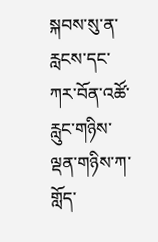སྐབས་སུ་ན་རླངས་དང་ཀར་བོན་འཚོ་རླུང་གཉིས་ལྡན་གཉིས་ཀ་གློད་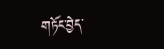གཏོང་བྱེད་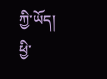ཀྱི་ཡོད། ཕྱི་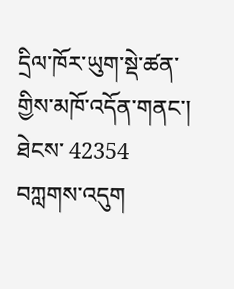དྲིལ་ཁོར་ཡུག་སྡེ་ཚན་གྱིས་མཁོ་འདོན་གནང་།
ཐེངས་ 42354 བཀླགས་འདུག